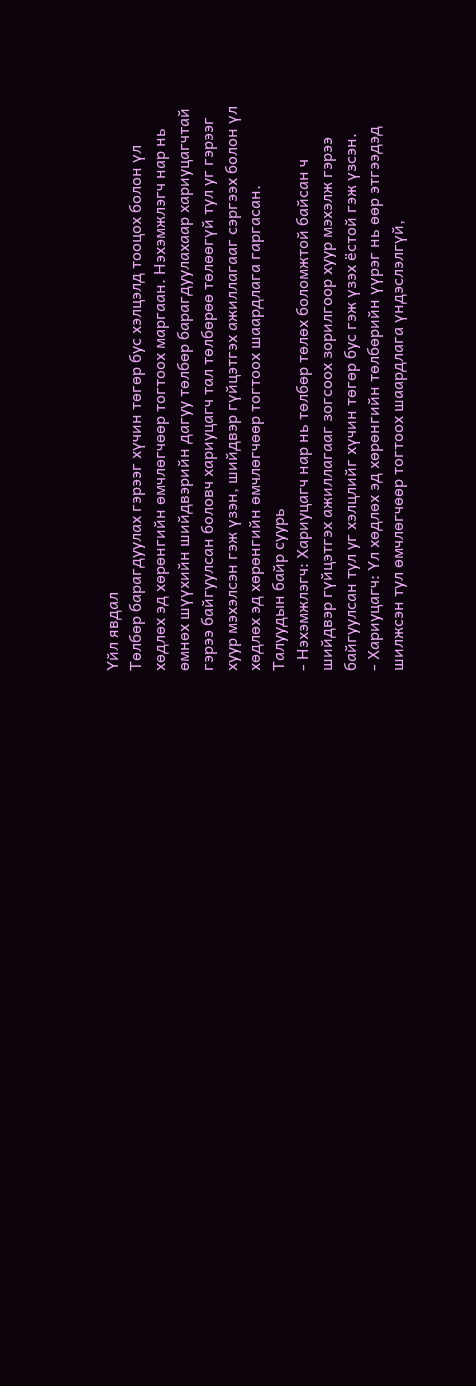Үйл явдал
Төлбөр барагдуулах гэрээг хүчин төгөр бус хэлцэлд тооцох болон үл хөдлөх эд хөрөнгийн өмчлөгчөөр тогтоох маргаан. Нэхэмжлэгч нар нь өмнөх шүүхийн шийдвэрийн дагуу төлбөр барагдуулахаар хариуцагчтай гэрээ байгуулсан боловч хариуцагч тал төлбөрөө төлөөгүй тул уг гэрээг хуур мэхэлсэн гэж үзэн, шийдвэр гүйцэтгэх ажиллагааг сэргээх болон үл хөдлөх эд хөрөнгийн өмчлөгчөөр тогтоох шаардлага гаргасан.
Талуудын байр суурь
- Нэхэмжлэгч: Хариуцагч нар нь төлбөр төлөх боломжтой байсан ч шийдвэр гүйцэтгэх ажиллагааг зогсоох зорилгоор хуур мэхэлж гэрээ байгуулсан тул уг хэлцлийг хүчин төгөр бус гэж үзэх ёстой гэж үзсэн.
- Хариуцагч: Үл хөдлөх эд хөрөнгийн төлбөрийн үүрэг нь өөр этгээдэд шилжсэн тул өмчлөгчөөр тогтоох шаардлага үндэслэлгүй,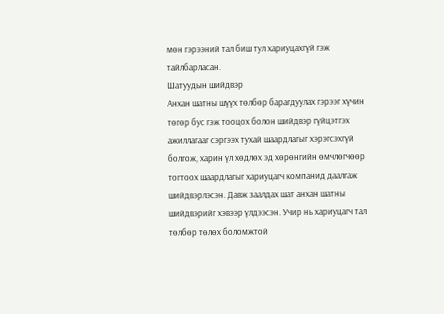мөн гэрээний тал биш тул хариуцахгүй гэж тайлбарласан.
Шатуудын шийдвэр
Анхан шатны шүүх төлбөр барагдуулах гэрээг хүчин төгөр бус гэж тооцох болон шийдвэр гүйцэтгэх ажиллагааг сэргээх тухай шаардлагыг хэрэгсэхгүй болгож, харин үл хөдлөх эд хөрөнгийн өмчлөгчөөр тогтоох шаардлагыг хариуцагч компанид даалгаж шийдвэрлэсэн. Давж заалдах шат анхан шатны шийдвэрийг хэвээр үлдээсэн. Учир нь хариуцагч тал төлбөр төлөх боломжтой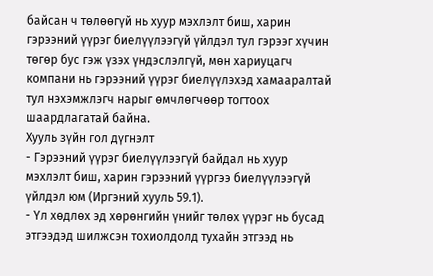байсан ч төлөөгүй нь хуур мэхлэлт биш, харин гэрээний үүрэг биелүүлээгүй үйлдэл тул гэрээг хүчин төгөр бус гэж үзэх үндэслэлгүй, мөн хариуцагч компани нь гэрээний үүрэг биелүүлэхэд хамааралтай тул нэхэмжлэгч нарыг өмчлөгчөөр тогтоох шаардлагатай байна.
Хууль зүйн гол дүгнэлт
- Гэрээний үүрэг биелүүлээгүй байдал нь хуур мэхлэлт биш, харин гэрээний үүргээ биелүүлээгүй үйлдэл юм (Иргэний хууль 59.1).
- Үл хөдлөх эд хөрөнгийн үнийг төлөх үүрэг нь бусад этгээдэд шилжсэн тохиолдолд тухайн этгээд нь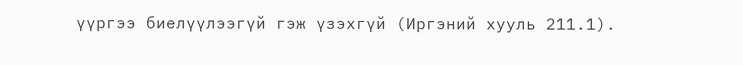үүргээ биелүүлээгүй гэж үзэхгүй (Иргэний хууль 211.1).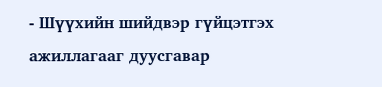- Шүүхийн шийдвэр гүйцэтгэх ажиллагааг дуусгавар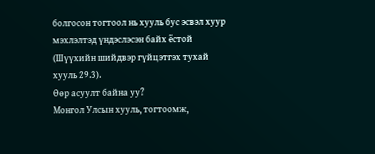болгосон тогтоол нь хууль бус эсвэл хуур мэхлэлтэд үндэслэсэн байх ёстой (Шүүхийн шийдвэр гүйцэтгэх тухай хууль 29.3).
Өөр асуулт байна уу?
Монгол Улсын хууль, тогтоомж,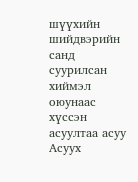шүүхийн шийдвэрийн санд суурилсан хиймэл оюунаас хүссэн асуултаа асуу
Асуух